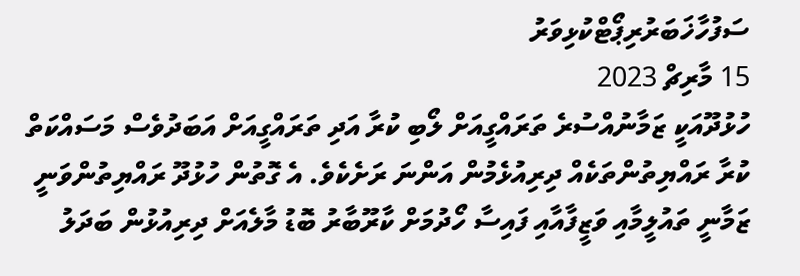ސަފުހާޚަބަރުރިޕޯޓްކުޅިވަރު
15 މާރިޗް 2023
ހުޅުދޫއަކީ ޒަމާނުއްސުރެ ތަރައްގީއަށް ލޯބި ކުރާ އަދި ތަރައްގީއަށް އަބަދުވެސް މަސައްކަތް ކުރާ ރައްޔިތުންތަކެއް ދިރިއުޅެމުން އަންނަ ރަށެކެވެ. އެ ގޮތުން ހުޅުދޫ ރައްޔިތުންވަނީ ޒަމާނީ ތައުލީމާއި ވަޒީފާއާއި ފައިސާ ހޯދުމަށް ކާރޫބާރު ބޮޑު މާލެއަށް ދިރިއުޅުން ބަދަލު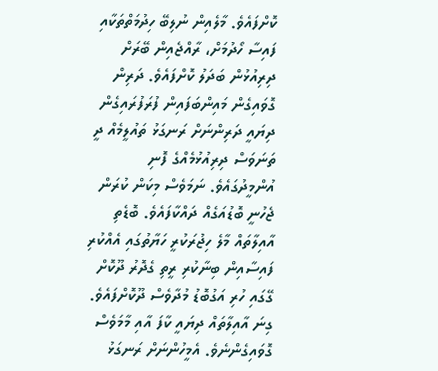ކޮށްފައެވެ. މާލެއިން ނުލިބޭ ހިދުމަތްތަކާއި ފައިސާ ހޯދުމަށް، ރާއްޖެއިން ބޭރަށް ދިރިއުޅުން ބަދަލު ކޮށްފައެވެ. ދަރިން ގޮވައިގެން މައިންބަފައިން ފުރަފުރައިގެން ދިޔައީ ދަރިންނަށް ރަނގަޅު ތައުލީމެއް ދީ ތަނަވަސް ދިރިއުޅުމެއްގެ ފޮނި އުންމީދުގައެވެ. ނަމަވެސް މިކަން ކުރަން ޖެހުނީ ބޮޑުއަގެއް ދައްކާފައެވެ. ބޮޑެތި އާއިލާތައް މާލެ ހިޖުރަކުރީ ހަޔާތުގައި އެއްކުރި ފައިސާއިން ބިނާކުރި ރީތި ގެދޮރު ދޫކޮށް ގޭގައި ހުރި އަގުބޮޑު މުދާވެސް ދޫކޮށްފައެވެ. ގިނަ އާއިލާތައް ދިޔައީ ކާފަ އާއި މާމަވެސް ގޮވައިގެންނެވެ. އެމީހުންނަށް ރަނގަޅު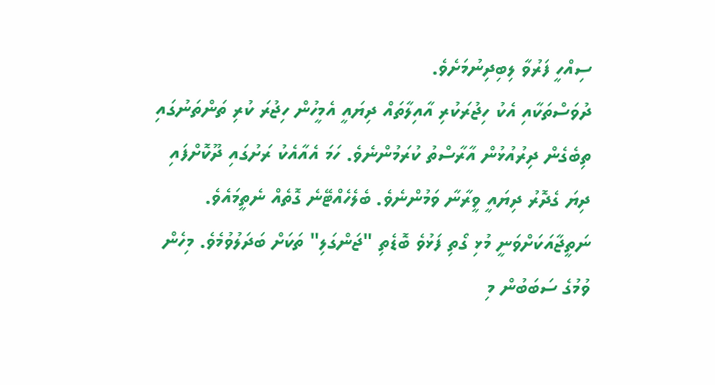ސިއްހީ ފަރުވާ ލިބިދިނުމަށެވެ.
ދުވަސްތަކާއި އެކު ހިޖުރަކުރި އާއިލާތައް ދިޔައީ އެމީހުން ހިޖުރަ ކުރި ތަންތަނުގައި ތިބެގެން ދިރުއުޅުން އާރާސްތު ކުރަމުންނެވެ. ހަމަ އެއާއެކު ރަށުގައި ދޫކޮށްފައި ދިޔަ ގެދޮރު ދިޔައީ ވީރާނާ ވަމުންނެވެ. ބެލެހެއްޓޭނެ ގޮތެއް ނެތީމައެވެ. ނަތީޖާއަކަށްވަނީ މުޅި ގޯތި ފަޅުވެ ބޮޑެތި "ޖަންގަލި" ތަކަށް ބަދަލުވުމެވެ. މިހެން ވުމުގެ ސަބަބުން މި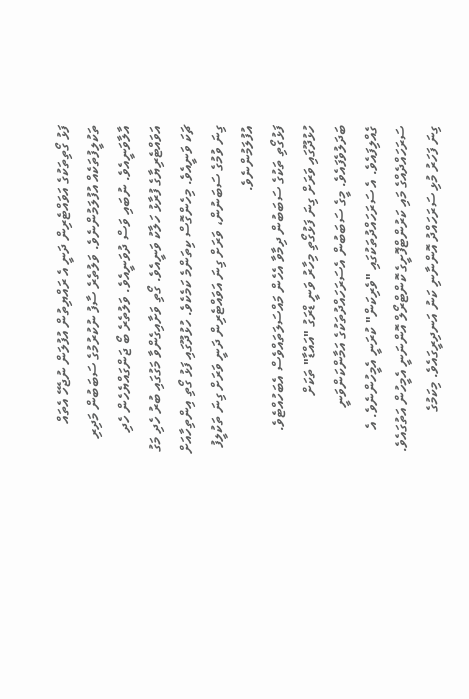ފަޅު ގޯތިތަކުގެ އަވައްޓެރިން ދަނީ އެ ރައްޔިތުން އުފުލަން ނުޖެހޭ އެތައް ތަކުލީފުތަކެއް އުފުލަމުންނެވެ. ވަލުތެރެ ސާފު ނުކުރުމުގެ ސަބަބުން މަދިރި އާލާވަނީއެވެ. ނުބައި ވަސް ދުވަނީއެވެ. ވަލުތެރެ ބޯ ޖަންގައްޔެހެން ހެދި އަވައްޓެރިޔާގެ ފުރާޅު ހަލާކު ވަނީއެވެ. ގޯތި ވަށާއިގެންވާ މަގުގައި ބުރު ހެދި މަގު ޗަކަ ވަނީއެވެ. މިހެންގޮސް ކިތަންމެ ކަމެކެވެ. ހުޅުދޫގައި ފަޅު ގޯތި އިންތިހާއަށް ގިނަ ވުމުގެ ސަބަނުން، ވަރަށް ގިނަ އަވައްޓެރިން ދަނީ ވަރަށް ގިނަ ތަކުލީފު އުފުލަމުންނެވެ.
ފަޅުގޯތި ތަކުގެ ސަބަބުން ދިމާވާ އެހެން މައްސަލަތައްވެސް އެބަހުއްޓެވެ. ހުޅުދޫގައި ވަރަށް ގިނަ ފަޅުގޯތި މިހާރު ވަނީ ޑްރަގު "އައްޑާ" ތަކަށް ބަދަލުވެފައެވެ. މީގެ ސަބަބުން އެސަރަހައްދުތަކުގެ އަމާންކަންވަނީ ގެއްލިފައެވެ. އެ ސަރަހައްދުތަކުގައި "ވެރިކަން" ކުރަނީ އެމީހުންނެވެ. އެ ސަރަހައްދެއްގެ މައި ކަރުންޓްފޮށީގެ ކޮންޓްރޯލް އޮންނަނީ އެމީހުން އަތުގައެވެ. ގިނަ ފަހަރު މުޅި ސަރަހައްދު އޮންނާނި ކަނު އަނދިރީގައެވެ. މިކަމުގެ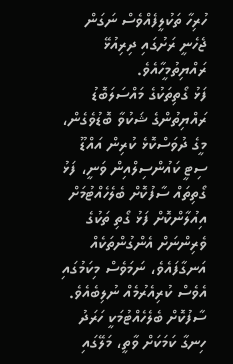ހުރިހާ ތަކުލީފެއްވެސް ނަގަން ޖެހެނީ ރަށުގައި ދިރިއުޅޭ ރައްޔިތުމީހާއެވެ.
ފަޅު ގޯތިތަކުގެ މައްސަލަބޮޑު ރައްޔިތުންގެ ޝަކުވާ ބޮޑުވެގެން، މީގެ ދުވަސްކޮޅެ ކުރިން އައްޑޫ ސިޓީ ކައުންސިލްއިން ވަނީ، ފަޅު ގޯތިތައް ސާފުކޮށް ބެލެހެއްޓުމަށް އިއުލާންކޮށް ފަޅު ގޯތި ތަކުގެ ވެރިންނަށް އެންގުންތަކެއް އަނގާފައެވެ، ނަމަވެސް މިކަމުގައި އެވެސް ކުރިއެރުމެއް ނުލިބެއެވެ. ސާފުކޮށް ބެލެހެއްޓުމަކީ ހަރަދު ހިނގާ ކަމަކަށް ވާތީ، މަލޭގައި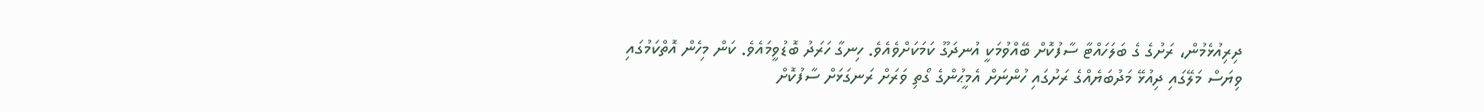ދިރިއުޅެމުން، ރަށުގެ ގެ ބަލަހައްޓާ ސާފުކޮށް ބޭއްވުމަކީ އުނދަގޫ ކަމަކަށްވެއެވެ. ހިނގާ ހަރަދު ބޮޑުވީމައެވެ. ކަން މިހެން އޮތްކަމުގައި ވިޔަސް މަލޭގައި ދިއުޅޭ މަދުބަޔެއްގެ ރަށުގައި ހުންނަށް އެމީޙުންގެ ގޯތި ވަރަށް ރަނގަޅަށް ސާފުކޮށް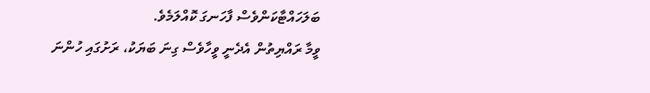ބަލަހައްޓާކަންވެސް ފާހަނގަ ކޮއްލަމެވެ.
ވީމާ ރައްޔިތުން އެދެނީ ވީހާވެސް ގިނަ ބަޔަކު، ރަށުގައި ހުންނަ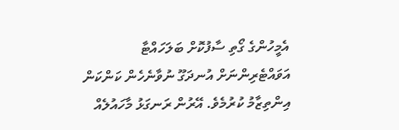އެމީހުންގެ ގޯތި ސާފުކޮށް ބަލަހައްޓާ އަވައްޓެރިންނަށް އުނދަގޫ ނުވާނެހެން ކަންކަން އިންތިޒާމު ކުރުމެވެ. އޭރުން ރަނގަޅު މާހައުލެއް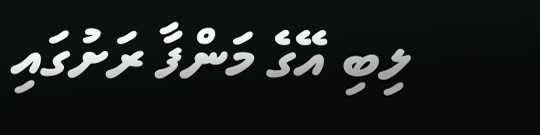ލިބި އޭގެ މަންފާ ރަށުގައި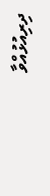ދިރިއުޅުއްވާ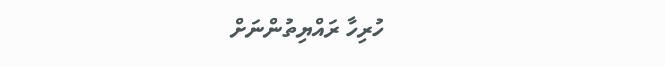ހުރިހާ ރައްޔިތުންނަށް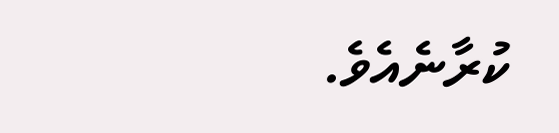ކުރާނެއެވެ.